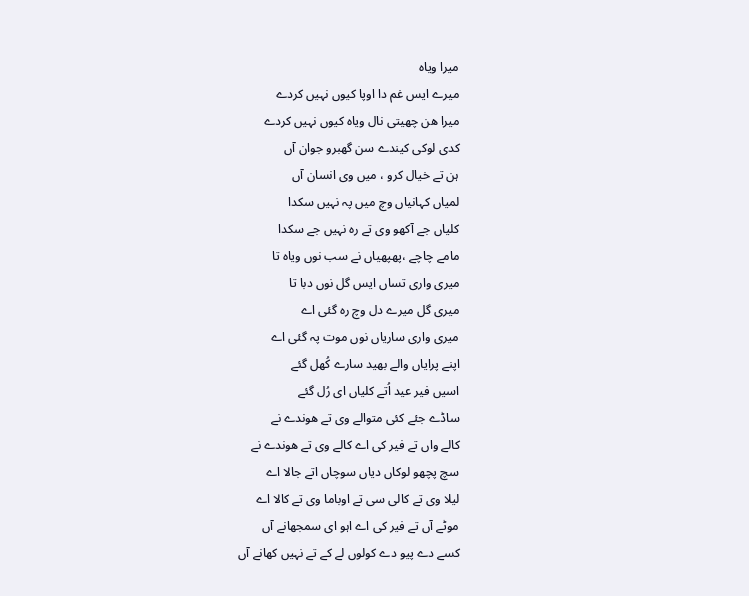میرا ویاہ
میرے ایس غم دا اوپا کیوں نہیں کردے
میرا ھن چھیتی نال ویاہ کیوں نہیں کردے
کدی لوکی کیندے سن گھبرو جوان آں
ہن تے خیال کرو ، میں وی انسان آں
لمیاں کہانیاں وچ میں پہ نہیں سکدا
کلیاں جے آکھو وی تے رہ نہیں جے سکدا
مامے چاچے ،پھپھیاں نے سب نوں ویاہ تا
میری واری تساں ایس گل نوں دبا تا
میری گل میرے دل وچ رہ گئی اے
میری واری ساریاں نوں موت پہ گئی اے
اپنے پرایاں والے بھید سارے کُھل گئے
اسیں فیر عید اُتے کلیاں ای رُل گئے
ساڈے جئے کئی متوالے وی تے ھوندے نے
کالے واں تے فیر کی اے کالے وی تے ھوندے نے
سچ پچھو لوکاں دیاں سوچاں اتے جالا اے
لیلا وی تے کالی سی تے اوباما وی تے کالا اے
موٹے آں تے فیر کی اے اہو ای سمجھانے آں
کسے دے پیو دے کولوں لے کے تے نہیں کھانے آں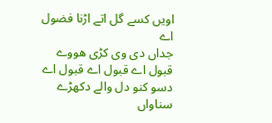اویں کسے گل اتے اڑنا فضول اے
جداں دی وی کڑی ھووے
قبول اے قبول اے قبول اے
دسو کنو دل والے دکھڑے سناواں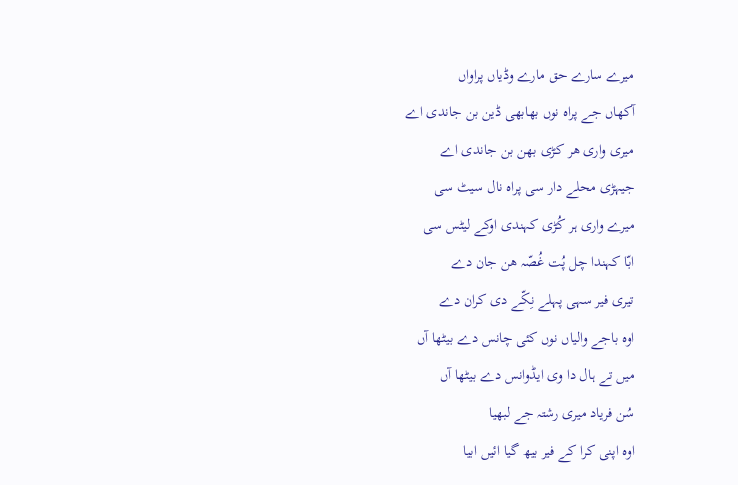میرے سارے حق مارے وڈیاں پراواں
آکھاں جے پراہ نوں بھابھی ڈین بن جاندی اے
میری واری ھر کڑی بھن بن جاندی اے
جیہڑی محلے دار سی پراہ نال سیٹ سی
میرے واری ہر کُڑی کہندی اوکے لیٹس سی
ابّا کہندا چل پُت غُصّہ ھن جان دے
تیری فیر سہی پہلے نِکّے دی کران دے
اوہ باجے والیاں نوں کئی چانس دے بیٹھا آں
میں تے ہال دا وی ایڈوانس دے بیٹھا آں
سُن فریاد میری رشتہ جے لبھیا
اوہ اپنی کرا کے فیر بیھ گیا ائیں ابیا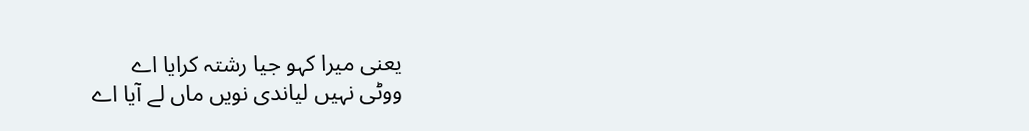یعنی میرا کہو جیا رشتہ کرایا اے
ووٹی نہیں لیاندی نویں ماں لے آیا اے